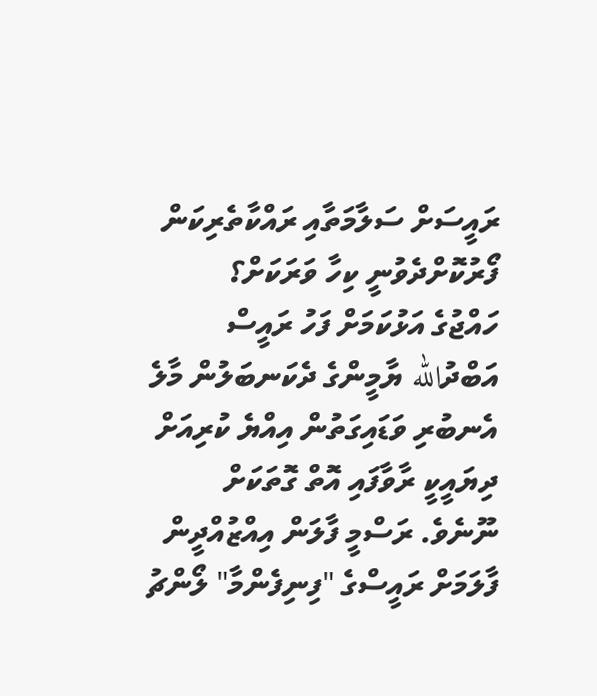ރައީސަށް ސަލާމަތާއި ރައްކާތެރިކަން ފޯރުކޮށްދެވުނީ ކިހާ ވަރަކަށް؟
ހައްޖުގެ އަޅުކަމަށް ފަހު ރައީސް އަބްދުالله ޔާމީންގެ ދެކަނބަލުން މާލެ އެނބުރި ވަޑައިގަތުން އިއްޔެ ކުރިއަށް ދިޔައީކީ ރާވާފައި އޮތް ގޮތަކަށް ނޫނެވެ. ރަސްމީ ފާލަން އިއްޒުއްދީން ފާލަމަށް ރައީސްގެ "ފިނިފެންމާ" ލޯންޗު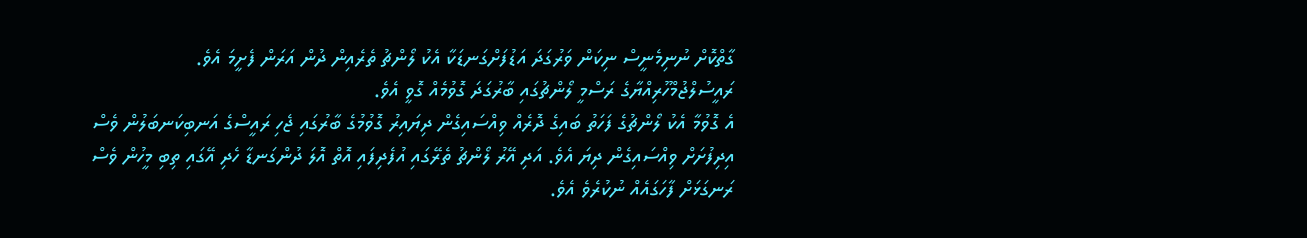ގާތްކޮށް ނުނިމެނީސް ނިކަން ވަރުގަދަ އަޑުފަށްގަނޑަކާ އެކު ލޯންޗު ތެރެއިން ދުން އަރަން ފެށީމަ އެވެ.
ރައީސުލްޖުމްހޫރިއްޔާގެ ރަސްމީ ލޯންޗުގައި ބާރުގަދަ ގޮވުމެއް ގޮވީ އެވެ.
އެ ގޮވުމާ އެކު ލޯންޗުގެ ފަހަތު ބައިގެ ދޮރެއް ވިއްސައިގެން ދިޔައިރު ގޮވުމުގެ ބާރުގައި ޖެހި ރައީސްގެ އަނބިކަނބަލުން ވެސް އިދިފުށަށް ވިއްސައިގެން ދިޔަ އެވެ. އަދި އޭރު ލޯންޗު ތެރޭގައި އުފެދިފައި އޮތް އޮލަ ދުންގަނޑާ ހެދި އޭގައި ތިބި މީހުން ވެސް ރަނގަޅަށް ފާހަގައެއް ނުކުރެވެ އެވެ.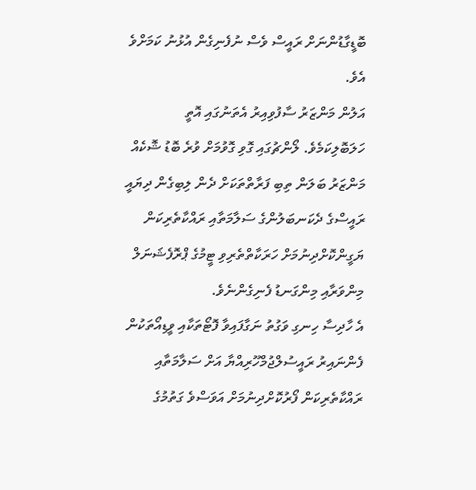ބޮޑީގާޑުންނަށް ރައީސް ވެސް ނުފެނިގެން އުޅުނު ކަމަށްވެ އެވެ.
އަލުން މަންޒަރު ސާފުވިއިރު އެތަނުގައި އޮތީ ހަލަބޮލިކަމެވެ. ލޯންޗުގައި ގޮވި ގޮވުމަށް ވުރެ ބޮޑު ޝޮކެއް މަންޒަރު ބަލަން ތިބި ފަރާތްތަކަށް ދެން ލިބިގެން ދިޔައީ ރައީސްގެ ދެކަނބަލުންގެ ސަލާމަތާއި ރައްކާތެރިކަން ޔަގީންކޮށްދިނުމަށް ހަރަކާތްތެރިވި ޓީމުގެ ޕްރޮފެޝަނަލް މިންވަރާއި މިންގަނޑު ފެނިގެންނެވެ.
އެ ހާދިސާ ހިނގި ވަގުތު ނަގާފައިވާ ފޮޓޯތަކާއި ވީޑިއޯތަކުން ފެންނައިރު ރައީސުލްޖުމްހޫރިއްޔާ އަށް ސަލާމަތާއި ރައްކާތެރިކަން ފޯރުކޮށްދިނުމަށް އަވަސްވެ ގަތުމުގެ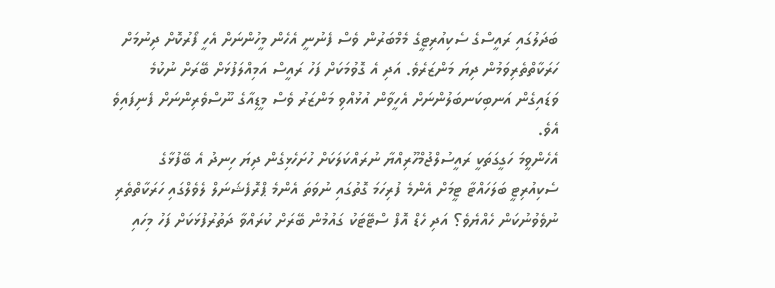ބަދަލުގައި ރައީސްގެ ސެކިއުރިޓީގެ މެމްބަރުން ވެސް ފެނުނީ އެހެން މީހުންނަށް އެހީ ފޯރުކޮށް ދިނުމަށް ހަރަކާތްތެރިވަމުން ދިޔަ މަންޒަރެވެ. އަދި އެ ގޮވުމަކަށް ފަހު ރައީސް އަމިއްލަފުޅަށް ބޭރަށް ނުކުމެ ވަޑައިގެން އަނބިކަނބަލުންނަށް އެހީވާން އުޅުއްވި މަންޒަރު ވެސް މީޑިއާގެ ނޫސްވެރިންނަށް ފެނިފައިވެ އެވެ.
އެހެންވީމަ ހަގީގަތަކީ ރައީސުލްޖުމްހޫރިއްޔާ ނުރައްކަލަކަށް ހުށަހެޅިގެން ދިޔަ ހިނދު އެ ބޭފުޅާގެ ސެކިއުރިޓީ ބަލަހައްޓާ ޓީމަށް އެންމެ ފުރިހަމަ ގޮތުގައި ނުވަތަ އެންމެ ޕްރޮފެޝަނަލް ލެވެލްގައި ހަރަކާތްތެރި ނުވެވުނުކަން ހެއްޔެވެ؟ އަދި ހެޑް އޮފް ސްޓޭޓަކު ގައުމުން ބޭރަށް ކުރައްވާ ދަތުރުފުޅަކަށް ފަހު މިހައި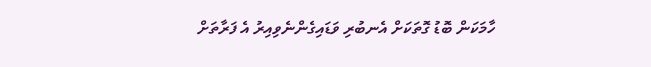ހާމަކަން ބޮޑު ގޮތަކަށް އެނބުރި ވަޑައިގެންނެވިއިރު އެ ފަރާތަށް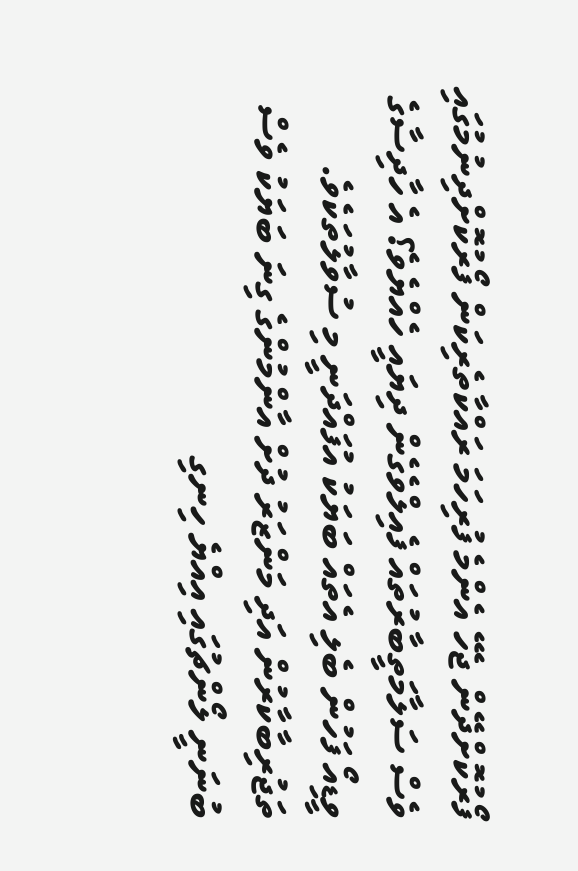ފޯރުކޮށްދޭން ޖެހޭ އެންމެ ފުރިހަމަ ރައްކާތެރިކަން ފޯރުކޮށްދިނުމުގައި ވެސް ސަލާމަތީބާރުތައް ފެއިލްވެގެން ދިޔައީ ހެއްޔެވެ؟ އެ ހާދިސާގެ ވީޑިއޯ ފަހުން ބެލި އެތައް ބަޔަކު އުފައްދަނީ މި ސުވާލުތަކެވެ.
ތަޖުރިބާކާރުން އަދި މަންޒަރު ދުށް އާންމުންގެ ގިނަ ބަޔަކު ވެސް ބުނަނީ ލޯންޗުގައި އިއްޔެ ހިނގި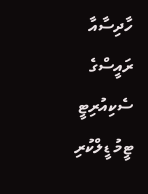ހާދިސާއާ ރައީސްގެ ސެކިއުރިޓީ ޓީމު ޑީލްކުރި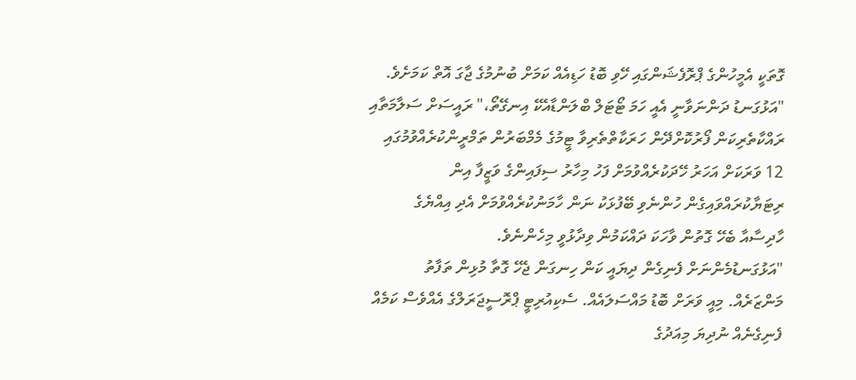ގޮތަކީ އެމީހުންގެ ޕްރޮފެޝަންގައި ހޭވި ބޮޑު ހަޑިއެއް ކަމަށް ބުނުމުގެ ޖާގަ އޮތް ކަމަށެވެ.
"އަޅުގަނޑު ދަންނަވާނީ އެއީ ހަމަ ޓޯޓަލް ބްލަންޑާއެކޭ އިނގޭތޯ،" ރައީސަށް ސަލާމަތާއި ރައްކާތެރިކަން ފޯރުކޮށްދޭން ހަރަކާތްތެރިވާ ޓީމުގެ މެމްބަރުން ތަމްރީންކުރެއްވުމުގައި 12 ވަރަކަށް އަހަރު ހޭދަކުރެއްވުމަށް ފަހު މިހާރު ސިފައިންގެ ވަޒީފާ އިން ރިޓަޔާކުރައްވައިގެން ހުންނެވި ބޭފުޅަކު ނަން ހާމަނުކުރެއްވުމަށް އެދި އިއްޔެގެ ހާދިސާއާ ބެހޭ ގޮތުން ވާހަކަ ދައްކަމުން ވިދާޅުވީ މިހެންނެވެ.
"އަޅުގަނޑުމެންނަށް ފެނިގެން ދިޔައީ ކަން ހިނގަން ޖެހޭ ގޮތާ މުޅިން ތަފާތު މަންޒަރެއް. މިއީ ވަރަށް ބޮޑު މައްސަލައެއް. ސެކިއުރިޓީ ޕްރޮސީޖަރަލްގެ އެއްވެސް ކަމެއް ފެނިގެނެއް ނުދިޔަ މިއަދުގެ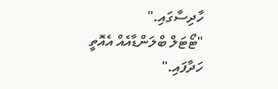ހާދިސާގައި."
"ޓޯޓަލް ބްލަންޑާއެއް އެއޮތީ ހަދާފައި."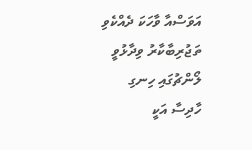އަވަސްއާ ވާހަކަ ދެއްކެވި ތަޖުރިބާކާރު ވިދާޅުވީ ލޯންޗުގައި ހިނގި ހާދިސާ އަކީ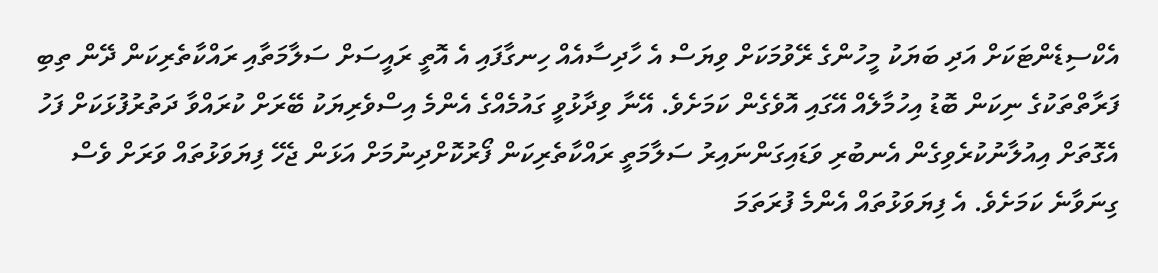އެކްސިޑެންޓަކަށް އަދި ބަޔަކު މީހުންގެ ރޭވުމަކަށް ވިޔަސް އެ ހާދިސާއެއް ހިނގާފައި އެ އޮތީ ރައީސަށް ސަލާމަތާއި ރައްކާތެރިކަން ދޭން ތިބި ފަރާތްތަކުގެ ނިކަން ބޮޑު އިހުމާލެއް އޭގައި އޮވެގެން ކަމަށެވެ. އޭނާ ވިދާޅުވީ ގައުމެއްގެ އެންމެ އިސްވެރިޔަކު ބޭރަށް ކުރައްވާ ދަތުރުފުޅަކަށް ފަހު އެގޮތަށް އިއުލާނުކުރެވިގެން އެނބުރި ވަޑައިގަންނައިރު ސަލާމަތީ ރައްކާތެރިކަން ފޯރުކޮށްދިނުމަށް އަޅަން ޖެހޭ ފިޔަވަޅުތައް ވަރަށް ވެސް ގިނަވާނެ ކަމަށެވެ. އެ ފިޔަވަޅުތައް އެންމެ ފުރަތަމަ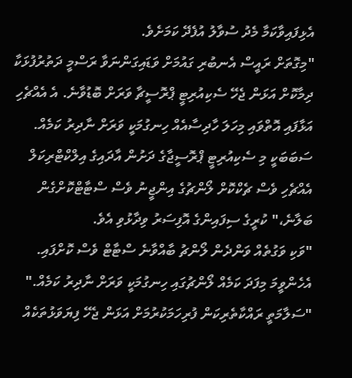އެޅިފައިވާކަމާ މެދު ސުވާލު އުފެދޭ ކަމަށެވެ.
"މިގޮތަށް ރައީސް އެނބުރި ގައުމަށް ވަޑައިގަންނަވާ ރަސްމީ ދަތުރުފުޅަކާ ދިމާކޮށް އަޅަން ޖެހޭ ސެކިއުރިޓީ ޕްރޮސީޗާ ވަރަށް ބޮޑުވާނެ. އެ އެއްޗެހި އަޅާފައި އޮތްވައި މިހަލަ ހާދިސާއެއް ހިނގުމަކީ ވަރަށް ނާދިރު ކަމެއް. ސަބަބަކީ މި ސެކިއުރިޓީ ޕްރޮސީޖާގެ ދަށުން އާދައިގެ އިލްކްޓްރިކަލް އެއްޗެހި ވެސް ޗެކްކޮށް ލޯންޗުގެ އިންޖީނު ވެސް ސްޓާޓްކޮށްގެން ބަލާނެ،" ކުރީގެ ސިފައިންގެ އޮފިސަރު ވިދާޅުވި އެވެ.
"ވަކި ވަގުތެއް ވަންދެން ލޯންޗު ބާއްވާނެ ސްޓާޓް ވެސް ކޮށްފައި. އެހެންވީމަ މިފަދަ ކަމެއް ލޯންޗުގައި ހިނގުމަކީ ވަރަށް ނާދިރު ކަމެއް."
"ސަލާމަތީ ރައްކާތެރިކަން ފުރިހަމަކުރުމަށް އަޅަން ޖެހޭ ފިޔަވަޅުތަކެއް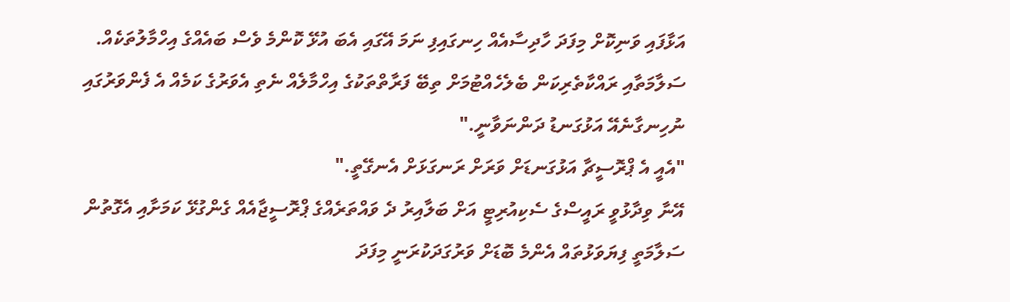އަޅާފައި ވަނިކޮށް މިފަދަ ހާދިސާއެއް ހިނގައިފި ނަމަ އޭގައި އެބަ އުޅޭ ކޮންމެ ވެސް ބައެއްގެ އިހްމާލުތަކެއް. ސަލާމަތާއި ރައްކާތެރިކަން ބެލެހެއްޓުމަށް ތިބޭ ފަރާތްތަކުގެ އިހްމާލެއް ނެތި އެވަރުގެ ކަމެއް އެ ފެންވަރުގައި ނުހިނގާނެއޭ އަޅުގަނޑު ދަންނަވާނީ."
"އެއީ އެ ޕްރޮސީޗާ އަޅުގަނޑަށް ވަރަށް ރަނގަޅަށް އެނގޭތީ."
އޭނާ ވިދާޅުވީ ރައީސްގެ ސެކިއުރިޓީ އަށް ބަލާއިރު ދެ ވައްތަރެއްގެ ޕްރޮސީޖާއެއް ގެންގުޅޭ ކަމަށާއި އެގޮތުން ސަލާމަތީ ފިޔަވަޅުތައް އެންމެ ބޮޑަށް ވަރުގަދަކުރަނީ މިފަދަ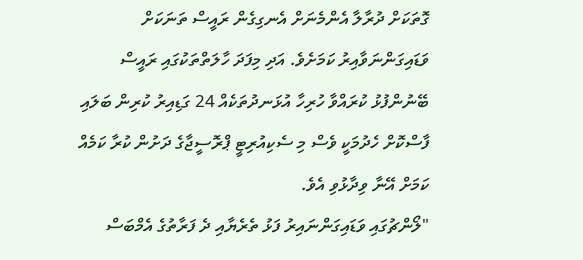ގޮތަކަށް ދުރާލާ އެންމެނަށް އެނގިގެން ރައީސް ތަނަކަށް ވަޑައިގަންނަވާއިރު ކަމަށެވެ. އަދި މިފަދަ ހާލަތްތަކުގައި ރައީސް ބޭނުންފުޅު ކުރައްވާ ހުރިހާ އުޅަނދުތަކެއް 24 ގަޑިއިރު ކުރިން ބަލައި ފާސްކޮށް ހެދުމަކީ ވެސް މި ސެކިއުރިޓީ ޕްރޮސީޖާގެ ދަށުން ކުރާ ކަމެއް ކަމަށް އޭނާ ވިދާޅުވި އެވެ.
"ލޯންޗުގައި ވަޑައިގަންނައިރު ފަޅު ތެރެޔާއި ދެ ފަރާތުގެ އެމްބަސް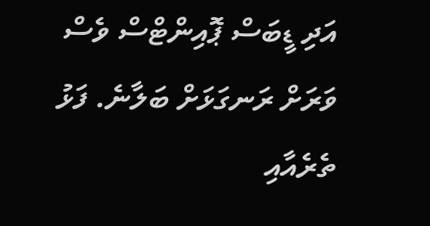އަދި ޑީބަސް ޕޮއިންޓްސް ވެސް ވަރަށް ރަނގަޅަށް ބަލާނެ. ފަޅު ތެރެއާއި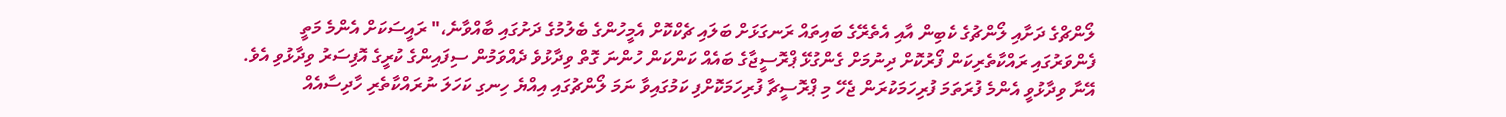ލޯންޗްގެ ދަށާއި ލޯންޗުގެ ކެބިން އާއި އެތެރޭގެ ބައިތައް ރަނގަޅަށް ބަލައި ޗެކްކޮށް އެމީހުންގެ ބެލުމުގެ ދަށުގައި ބާއްވާނެ،" ރައީސަކަށް އެންމެ މަތީ ފެންވަރުގައި ރައްކާތެރިކަން ފޯރުކޮށް ދިނުމަށް ގެންގުޅޭ ޕްރޮސީޖާގެ ބައެއް ކަންކަން ހުންނަ ގޮތް ވިދާޅުވެ ދެއްވަމުން ސިފައިންގެ ކުރީގެ އޮފިސަރު ވިދާޅުވި އެވެ.
އޭނާ ވިދާޅުވީ އެންމެ ފުރަތަމަ ފުރިހަމަކުރަން ޖެހޭ މި ޕްރޮސީޗާ ފުރިހަމަކޮށްފި ކަމުގައިވާ ނަމަ ލޯންޗުގައި އިއްޔެ ހިނގި ކަހަލަ ނުރައްކާތެރި ހާދިސާއެއް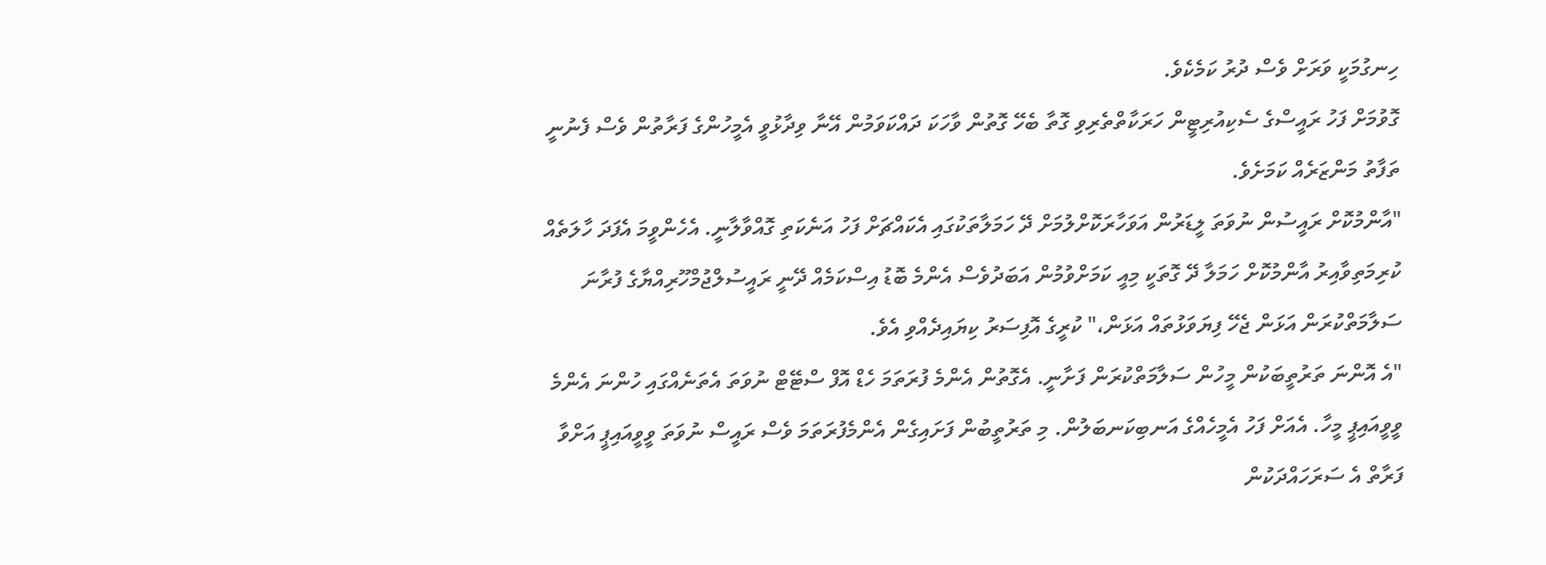ހިނގުމަކީ ވަރަށް ވެސް ދުރު ކަމެކެވެ.
ގޮވުމަށް ފަހު ރައީސްގެ ސެކިއުރިޓީން ހަރަކާތްތެރިވި ގޮތާ ބެހޭ ގޮތުން ވާހަކަ ދައްކަވަމުން އޭނާ ވިދާޅުވީ އެމީހުންގެ ފަރާތުން ވެސް ފެނުނީ ތަފާތު މަންޒަރެއް ކަމަށެވެ.
"އާންމުކޮށް ރައީސުން ނުވަތަ ލީޑަރުން އަވަހާރަކޮށްލުމަށް ދޭ ހަމަލާތަކުގައި އެކައްޗަށް ފަހު އަނެކަތި ގޮއްވާލާނީ. އެހެންވީމަ އެފަދަ ހާލަތެއް ކުރިމަތިވާއިރު އާންމުކޮށް ހަމަލާ ދޭ ގޮތަކީ މިއީ ކަމަށްވުމުން އަބަދުވެސް އެންމެ ބޮޑު އިސްކަމެއް ދޭނީ ރައީސުލްޖުމްހޫރިއްޔާގެ ފުރާނަ ސަލާމަތްކުރަން އަޅަން ޖެހޭ ފިޔަވަޅުތައް އަޅަން،" ކުރީގެ އޮފިސަރު ކިޔައިދެއްވި އެވެ.
"އެ އޮންނަ ތަރުތީބަކުން މީހުން ސަލާމަތްކުރަން ފަށާނީ. އެގޮތުން އެންމެ ފުރަތަމަ ހެޑް އޮފް ސްޓޭޓް ނުވަތަ އެތަނެއްގައި ހުންނަ އެންމެ ވީވީއައިޕީ މީހާ. އެއަށް ފަހު އެމީހެއްގެ އަނބިކަނބަލުން. މި ތަރުތީބުން ފަށައިގެން އެންމެފުރަތަމަ ވެސް ރައީސް ނުވަތަ ވީވީއައިޕީ އަށްވާ ފަރާތް އެ ސަރަހައްދަކުން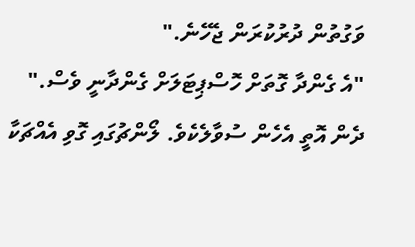ވަގުތުން ދުރުކުރަން ޖެހޭނެ."
"އެ ގެންދާ ގޮތަށް ހޮސްޕިޓަލަށް ގެންދާނީ ވެސް."
ދެން އޮތީ އެހެން ސުވާލެކެވެ. ލޯންޗުގައި ގޮވި އެއްޗަކާ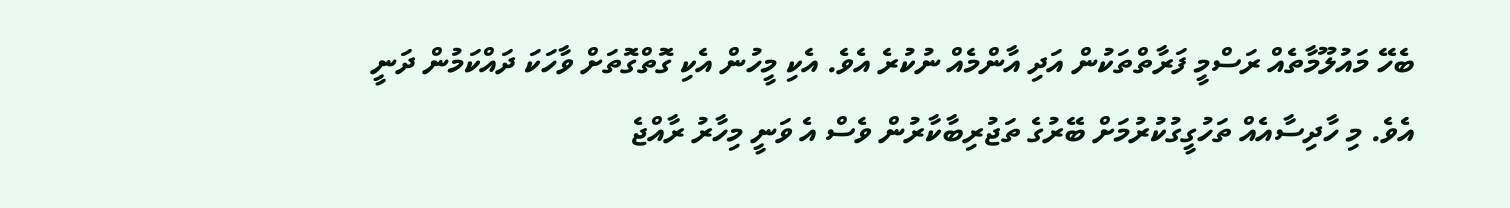ބެހޭ މައުލޫމާތެއް ރަސްމީ ފަރާތްތަކުން އަދި އާންމެއް ނުކުރެ އެވެ. އެކި މީހުން އެކި ގޮތްގޮތަށް ވާހަކަ ދައްކަމުން ދަނީ އެވެ. މި ހާދިސާއެއް ތަހުގީގުކުރުމަށް ބޭރުގެ ތަޖުރިބާކާރުން ވެސް އެ ވަނީ މިހާރު ރާއްޖެ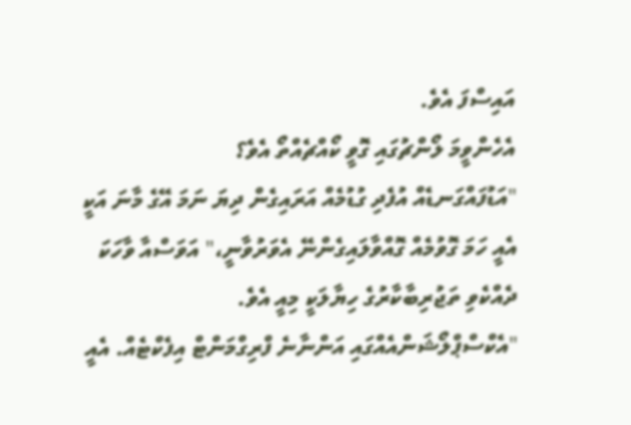އައިސްފަ އެވެ.
އެހެންވީމަ ލޯންޗުގައި ގޮވީ ކޯއްޗެއްތޯ އެވެ؟
"އަޑުފައްގަނޑެއް އުފެދި ގުޑުމެއް އަރައިގެން ދިޔަ ނަމަ އޭގެ މާނަ އަކީ އެއީ ހަމަ ގޮވުމެއް ގޮއްވާލައިގެންނޭ އެވަރުވާނީ،" އަވަސްއާ ވާހަކަ ދެއްކެވި ތަޖުރިބާކާރުގެ ހިޔާލަކީ މިއީ އެވެ.
"އެކްސްޕްލޯޝަންއެއްގައި އަންނާނެ ފްރިގްމަންޓް އިފެކްޓެއް. އެއީ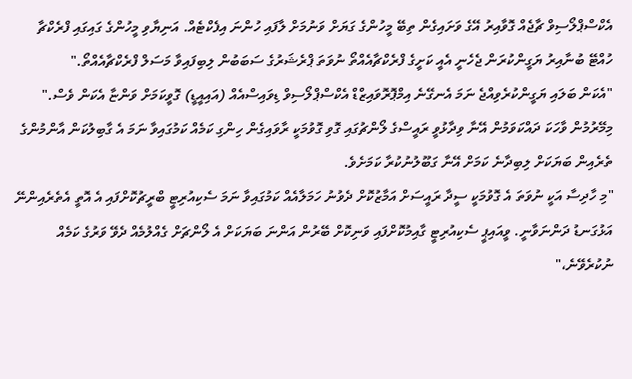އެކްސްޕްލޯސިވް ޗާޖެއް ގޮވާއިރު އޭގެ ވަށައިގެން ތިބޭ މީހުންގެ ގަޔަށް ވަނުމަށް ލާފައި ހުންނަ އިފެކްޓެއް. އަނިޔާވި މީހުންގެ ގައިގައި ފްރެކްޗާ ހުއްޓޭ ބުނާއިރު ޔަގީންކުރަން ޖެހެނީ އެއީ ކަށީގެ ފްރެކްޗާއެއްތޯ ނުވަތަ ޕްރެޝަރުގެ ސަބަބުން ލިބިފައިވާ މަސަލް ފްރެކްޗާއެއްތޯ."
"އެކަން ބަލައި ޔަގީންކުރެވިއްޖެ ނަމަ އެނގޭނެ އިމްޕޮރޮވައިޒްޑް އެކްސްޕްލޯސިވް ޑިވައިސްއެއް (އައިއީޑީ) ގޮވީކަމަށް ވަންޏާ އެކަން ވެސް."
މިމޭރުމުން ވާހަކަ ދައްކަވަމުން އޭނާ ވިދާޅުވީ ރައީސްގެ ލޯންޗުގައި ގޮވި ގޮވުމަކީ ރާވައިގެން ހިންގި ކަމެއް ކަމުގައިވާ ނަމަ އެ ގާބިލުކަން އާންމުންގެ ތެރެއިން ބަޔަކަށް ލިބިދާނެ ކަމަށް އޭނާ ގަބޫލުނުކުރާ ކަމަށެވެ.
"މި ހާދިސާ އަކީ ނުވަތަ އެ ގޮވުމަކީ ސީދާ ރައީސަށް އަމާޒުކޮށް ދެވުނު ހަމަލާއެއް ކަމުގައިވާ ނަމަ ސެކިއުރިޓީ ބްރީޗުކޮށްފައި އެ އޮތީ އެތެރެއިންނޭ އަޅުގަނޑު ދަންނަވާނީ. ވީއައިޕީ ސެކިއުރިޓީ ގާއިމުކޮށްފައި ވަނިކޮށް ބޭރުން އަންނަ ބަޔަކަށް އެ ލޯންޗަށް ގެއްލުމެއް ދެވޭ ވަރުގެ ކަމެއް ނުކުރެވޭނެ،"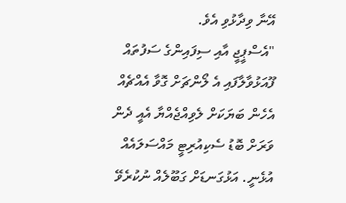އޭނާ ވިދާޅުވި އެވެ.
"އެސްޕީޖީ އާއި ސިފައިންގެ ސަފުތައް ފޫއަޅުވާލާފައި އެ ލޯންޗަށް ގޮވާ އެއްޗެއް އެހެން ބަޔަކަށް ލެވިއްޖެއްޔާ އެއީ ދެން ވަރަށް ބޮޑު ސެކިއުރިޓީ މައްސަލައެއް އުޅެނީ. އަޅުގަނޑަށް ގަބޫލެއް ނުކުރެވޭ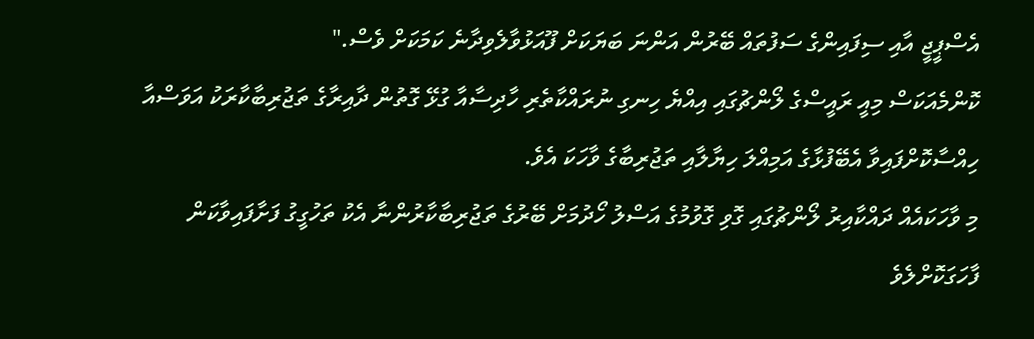އެސްޕީޖީ އާއި ސިފައިންގެ ސަފުތައް ބޭރުން އަންނަ ބަޔަކަށް ފޫއަޅުވާލެވިދާނެ ކަމަކަށް ވެސް."
ކޮންމެއަކަސް މިއީ ރައީސްގެ ލޯންޗުގައި އިއްޔެ ހިނގި ނުރައްކާތެރި ހާދިސާއާ ގުޅޭ ގޮތުން ދާއިރާގެ ތަޖުރިބާކާރަކު އަވަސްއާ ހިއްސާކޮށްފައިވާ އެބޭފުޅާގެ އަމިއްލަ ހިޔާލާއި ތަޖުރިބާގެ ވާހަކަ އެވެ.
މި ވާހަކައެއް ދައްކާއިރު ލޯންޗުގައި ގޮވި ގޮވުމުގެ އަސްލު ހޯދުމަށް ބޭރުގެ ތަޖުރިބާކާރުންނާ އެކު ތަހުގީގު ފަށާފައިވާކަން ފާހަގަކޮށްލެވެ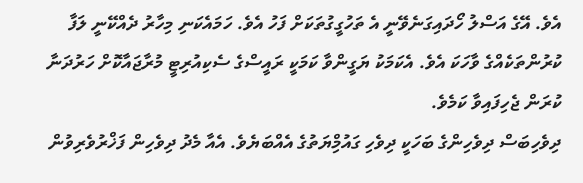އެވެ. އޭގެ އަސްލު ހޯދައިގަނެވޭނީ އެ ތަހުގީގުތަކަށް ފަހު އެވެ. ހަމައެކަނި މިހާރު ދެއްކޭނީ ލަފާ ކުރުންތަކެއްގެ ވާހަކަ އެވެ. އެކަމަކު ޔަގީންވާ ކަމަކީ ރައީސްގެ ސެކިއުރިޓީ މުރާޖައާކޮށް ހަރުދަނާ ކުރަން ޖެހިފައިވާ ކަމެވެ.
ދިވެހިބަސް ދިވެހިންގެ ބަހަކީ ދިވެހި ގައުމިްޔަތުގެ އެއްބަޔެވެ. އެއާ މެދު ދިވެހިން ފަޚްރުވެރިވުން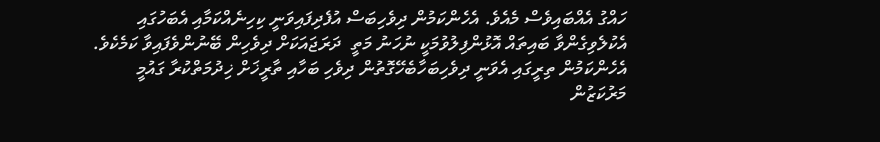ހައްގު އެއްބައިވެސް މެއެވެ. އެހެންކަމުން ދިވެހިބަސް އުފެދިފައިވަނީ ކިހިނެއްކަމާއި އެބަހުގައި އެކުލެވިގެންވާ ބައިތައް އޮޅުންފިލުވުމަކީ ނުހަނު މަތީ  ދަރަޖައަކަށް ދިވެހިން ބޭނުންވެފައިވާ ކަމެކެވެ. އެހެންކަމުން ތިރީގައި އެވަނީ ދިވެހިބަހާބެހޭގޮތުން ދިވެހި ބަހާއި ތާރީޚަށް ޚިދުމަތްކުރާ ގައުމީ މަރުކަޒުން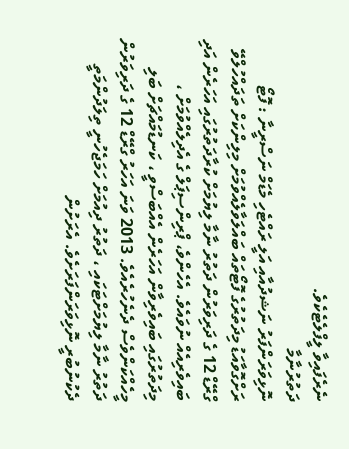ނެރެފައިވާ ލީފްލެޓެކެވެ.
ދަތުރުނާމާ
ނޮޅިވަރަންފަރު ނަޝދުއާއި އަލީ ރައްޓެހި މެޑަމް ނަސްރީނާ : ފޮޓޯ ރަށްގޮވާއަޑު މިދަތުރުގެ ފޮޓޯތައް ބައްލަވާލެއްވުމަށް މިލިންކަށް ތަދައްހުލްވޭ ގްރޭޑް 12 ގެ ދަރިވަރުން ދަތުރު ނާމާ ލިޔުމަށް ކުރާދަތުރުގައި އަހަރެން އަދި ބައިވެރިއެއް ނުވައެވެ. އެހެންވެ، ޕްރިންސިޕަލް ގެ އެދިލެއްވުމަށް ، މިދަތުރުގައި ބައިވެރިވާން އަހަރެން އެއްބަސްވީ ، ކަނޑުމައްޗަށް ބަލި މީހެއްކަންވެސް ދެނެހުރެއެވެ. 2013 ވަނަ އަހަރު ގްރޭޑް 12 ގެ ދަރިވަރުން ދަތުރު ނާމާ ލިޔުމަށްޓަކައި ، ދަތުރު ދިއުމަށް ހަމަޖެހުނީ ތިލަދުންމަތީ ދެކުނުބުރީ ނޮޅިވަރަންފަރަށެވެ. އެރަށުން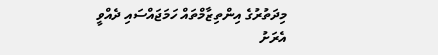މިދަތުރުގެ އިންތިޒާމްތައް ހަމަޖައްސައި ދެއްވީ އެރަށު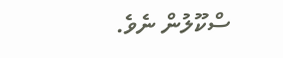ސްކޫލުން ނެވެ.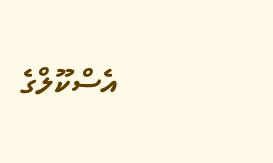އެސްކޫލްގެ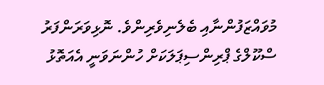މުވައްޒަފުންނާއި ބެލެނިވެރިންވެ. ނޮޅިވަރަންފަރު ސްކޫލްގެ ޕްރިންސިޕަލަކަށް ހުންނަވަނީ އެއަތޮޅު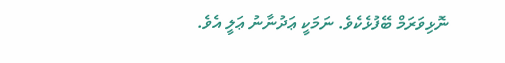ނޮޅިވަރަމް ބޭފުޅެކެވެ. ނަމަކީ ޢަދުނާނު ޢަލީ އެވެ.